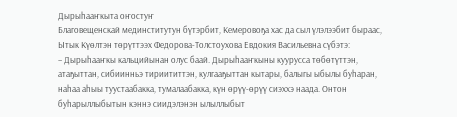Дырыһааҥкыта оҥостуҥ
Благовещенскай мединститутун бүтэрбит, Кемеровоҕа хас да сыл үлэлээбит быраас, Ытык Күөлтэн төрүттээх Федорова-Толстоухова Евдокия Васильевна сүбэтэ:
– Дырыһааҥкы кальцийынан олус баай. Дырыһааҥкыны куурусса төбөтүттэн, атаҕыттан, сибиинньэ тириититтэн, кулгааҕыттан кытары, балыгы ыбылы буһаран, наһаа аһыы туустаабакка, тумалаабакка, күн өрүү-өрүү сиэххэ наада. Онтон буһарыллыбытын кэннэ сиидэлэнэн ылыллыбыт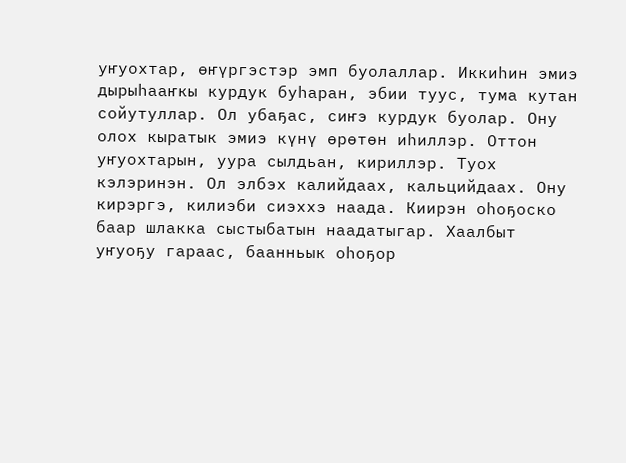уҥуохтар, өҥүргэстэр эмп буолаллар. Иккиһин эмиэ дырыһааҥкы курдук буһаран, эбии туус, тума кутан сойутуллар. Ол убаҕас, сиҥэ курдук буолар. Ону олох кыратык эмиэ күнү өрөтөн иһиллэр. Оттон уҥуохтарын, уура сылдьан, кириллэр. Туох кэлэринэн. Ол элбэх калийдаах, кальцийдаах. Ону кирэргэ, килиэби сиэххэ наада. Киирэн оһоҕоско баар шлакка сыстыбатын наадатыгар. Хаалбыт уҥуоҕу гараас, баанньык оһоҕор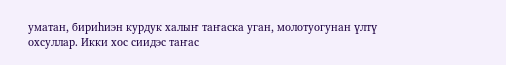уматан, бириһиэн курдук халыҥ таҥаска уган, молотуогунан үлтү охсуллар. Икки хос сиидэс таҥас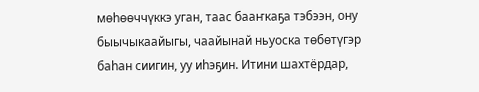мөһөөччүккэ уган, таас бааҥкаҕа тэбээн, ону быычыкаайыгы, чаайынай ньуоска төбөтүгэр баһан сиигин, уу иһэҕин. Итини шахтёрдар,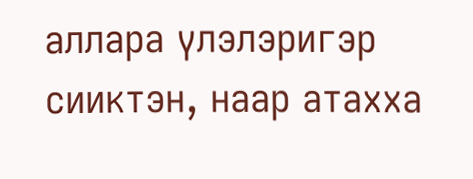аллара үлэлэригэр сииктэн, наар атахха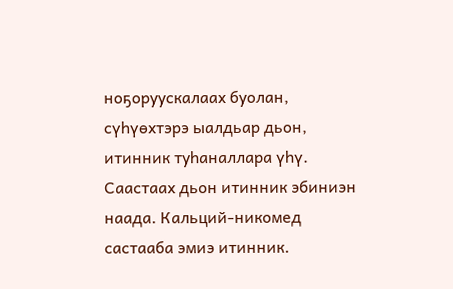ноҕоруускалаах буолан, сүһүөхтэрэ ыалдьар дьон, итинник туһаналлара үһү. Саастаах дьон итинник эбиниэн наада. Кальций-никомед састааба эмиэ итинник.